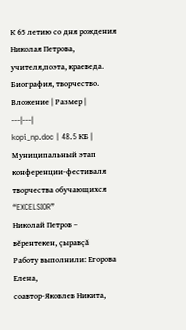К 65 летию со дня рождения Николая Петрова, учителя,поэта, краеведа. Биография, творчество.
Вложение | Размер |
---|---|
kopi_np.doc | 48.5 КБ |
Муниципальный этап конференции-фестиваля творчества обучающихся
“EXCELSIOR”
Николай Петров – вĕрентекен, çыравçă
Работу выполнили: Егорова Елена,
соавтор-Яковлев Никита,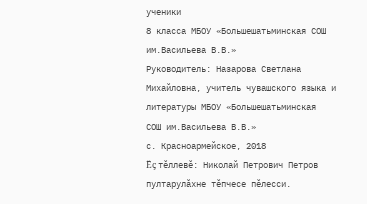ученики
8 класса МБОУ «Большешатьминская СОШ
им.Васильева В.В.»
Руководитель: Назарова Светлана
Михайловна, учитель чувашского языка и
литературы МБОУ «Большешатьминская
СОШ им.Васильева В.В.»
с. Красноармейское, 2018
Ĕç тĕллевĕ: Николай Петрович Петров пултарулăхне тĕпчесе пĕлесси.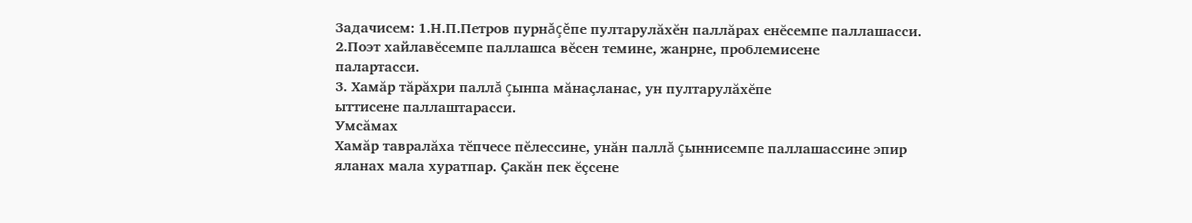Задачисем: 1.Н.П.Петров пурнăçĕпе пултарулăхĕн паллăрах енĕсемпе паллашасси.
2.Поэт хайлавĕсемпе паллашса вĕсен темине, жанрне, проблемисене
палартасси.
3. Хамăр тăрăхри паллă çынпа мăнаçланас, ун пултарулăхĕпе
ыттисене паллаштарасси.
Умсăмах
Хамăр тавралăха тĕпчесе пĕлессине, унăн паллă çыннисемпе паллашассине эпир
яланах мала хуратпар. Çакăн пек ĕçсене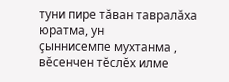туни пире тăван тавралăха юратма, ун
çыннисемпе мухтанма , вĕсенчен тĕслĕх илме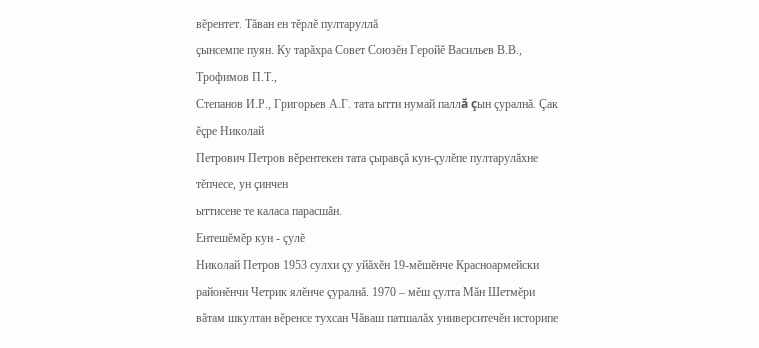вĕрентет. Тăван ен тĕрлĕ пултаруллă
çынсемпе пуян. Ку тарăхра Совет Союзĕн Геройĕ Васильев В.В., Трофимов П.Т.,
Степанов И.Р., Григорьев А.Г. тата ытти нумай паллă çын çуралнă. Çак ĕçре Николай
Петрович Петров вĕрентекен тата çыравçă кун-çулĕпе пултарулăхне тĕпчесе, ун çинчен
ыттисене те каласа парасшăн.
Ентешĕмĕр кун - çулĕ
Николай Петров 1953 сулхи çу уйăхĕн 19-мĕшĕнче Красноармейски районĕнчи Четрик ялĕнче çуралнă. 1970 – мĕш çулта Мăн Шетмĕри вăтам шкултан вĕренсе тухсан Чăваш патшалăх университечĕн историпе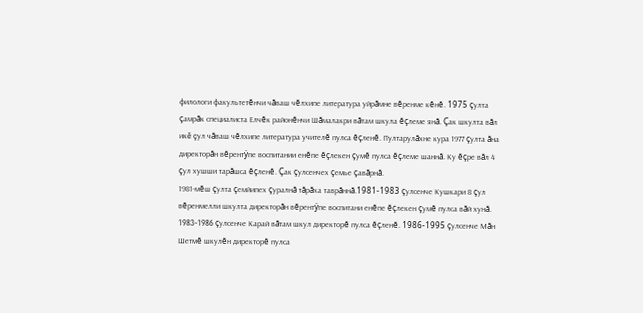филологи факультетĕнчи чăваш чĕлхипе литература уйрăмне вĕренме кĕнĕ. 1975 çулта çамрăк специалиста Елчĕк районĕнчи Шăмалакри вăтам шкула ĕçлеме янă. Çак шкулта вăл икĕ çул чăваш чĕлхипе литература учителĕ пулса ĕçленĕ. Пултарулăхне кура 1977 çулта ăна директорăн вĕрентÿпе воспитании енĕпе ĕçлекен çумĕ пулса ĕçлеме шаннă. Ку ĕçре вăл 4 çул хушши тарăшса ĕçленĕ. Çак çулсенчех çемье çавăрнă.
1981-мĕш çулта çемйипех çуралнă тăрăха таврăннă.1981-1983 çулсенче Кушкари 8 çул вĕренмелли шкулта директорăн вĕрентÿпе воспитани енĕпе ĕçлекен çумĕ пулса вăй хунă. 1983-1986 çулсенче Карай вăтам шкул директорĕ пулса ĕçленĕ. 1986-1995 çулсенче Мăн Шетмĕ шкулĕн директорĕ пулса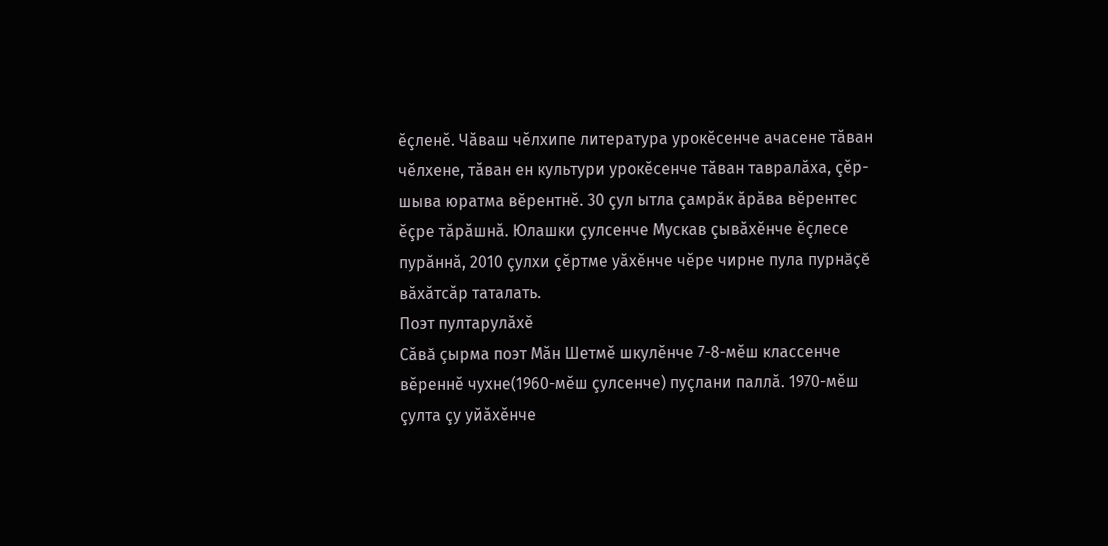ĕçленĕ. Чăваш чĕлхипе литература урокĕсенче ачасене тăван чĕлхене, тăван ен культури урокĕсенче тăван тавралăха, çĕр-шыва юратма вĕрентнĕ. 30 çул ытла çамрăк ăрăва вĕрентес ĕçре тăрăшнă. Юлашки çулсенче Мускав çывăхĕнче ĕçлесе пурăннă, 2010 çулхи çĕртме уăхĕнче чĕре чирне пула пурнăçĕ вăхăтсăр таталать.
Поэт пултарулăхĕ
Сăвă çырма поэт Мăн Шетмĕ шкулĕнче 7-8-мĕш классенче вĕреннĕ чухне(1960-мĕш çулсенче) пуçлани паллă. 1970-мĕш çулта çу уйăхĕнче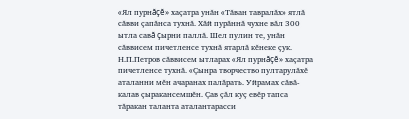«Ял пурнăçĕ» хаçатра унăн «Тăван тавралăх» ятлă сăвви çапăнса тухнă. Хăй пурăннă чухне вăл 300 ытла савă çырни паллă. Шел пулин те, унăн сăввисем пичетленсе тухнă ятарлă кĕнеке çук. Н.П.Петров сăввисем ытларах «Ял пурнăçĕ» хаçатра пичетленсе тухнă. «Çынра творчество пултарулăхĕ аталанни мĕн ачаранах палăрать. Уйрамах сăвă-калав çыракансемшĕн. Çав çăл куç евĕр тапса тăракан таланта аталантарасси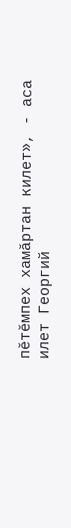пĕтĕмпех хамăртан килет», - аса илет Георгий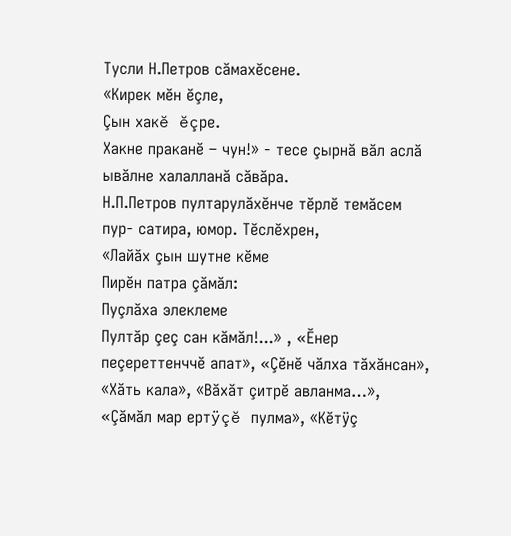Тусли Н.Петров сăмахĕсене.
«Кирек мĕн ĕçле,
Çын хакĕ ĕçре.
Хакне праканĕ – чун!» - тесе çырнă вăл аслă ывăлне халалланă сăвăра.
Н.П.Петров пултарулăхĕнче тĕрлĕ темăсем пур- сатира, юмор. Тĕслĕхрен,
«Лайăх çын шутне кĕме
Пирĕн патра çăмăл:
Пуçлăха элеклеме
Пултăр çеç сан кăмăл!...» , «Ĕнер пеçереттенччĕ апат», «Çĕнĕ чăлха тăхăнсан», «Хăть кала», «Вăхăт çитрĕ авланма…», «Çăмăл мар ертÿçĕ пулма», «Кĕтÿç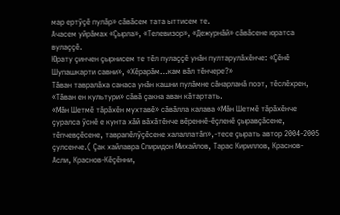мар ертÿçĕ пулăр» сăвăсем тата ыттисем те.
Ачасем уйрăмах «Çырла», «Телевизор», «Дежурнăй» сăвăсене юратса вулаççĕ.
Юрату çинчен çырнисем те тĕл пулаççĕ унăн пултарулăхĕнче: «Çĕнĕ Шупашкарти савни», «Хĕрарăм…кам вăл тĕнчере?»
Тăван тавралăха санаса унăн кашни пулăмне сăнарланă поэт, тĕслĕхрен, «Тăван ен культури» сăвă çакна аван кăтартать.
«Мăн Шетмĕ тăрăхĕн мухтавĕ» сăвăлла калава «Мăн Шетмĕ тăрăхĕнче çуралса ÿснĕ е кунта хăй вăхăтĕнче вĕреннĕ-ĕçленĕ çыравçăсене, тĕпчевçĕсене, таврапĕлÿçĕсене халаллатăп»,-тесе çырать автор 2004-2005 çулсенче.( Çак хайлавра Спиридон Михайлов, Тарас Кириллов, Краснов-Асли, Краснов-Кĕçĕнни,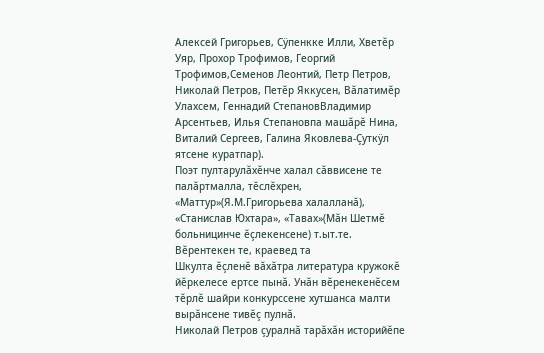Алексей Григорьев, Сÿпенкке Илли, Хветĕр Уяр, Прохор Трофимов, Георгий Трофимов,Семенов Леонтий, Петр Петров, Николай Петров, Петĕр Яккусен, Вăлатимĕр Улахсем, Геннадий СтепановВладимир Арсентьев, Илья Степановпа машăрĕ Нина, Виталий Сергеев, Галина Яковлева-Çуткÿл ятсене куратпар).
Поэт пултарулăхĕнче халал сăввисене те палăртмалла, тĕслĕхрен, «Маттур»(Я.М.Григорьева халалланă), «Станислав Юхтара», «Тавах»(Мăн Шетмĕ больницинче ĕçлекенсене) т.ыт.те.
Вĕрентекен те, краевед та
Шкулта ĕçленĕ вăхăтра литература кружокĕ йĕркелесе ертсе пынă. Унăн вĕренекенĕсем тĕрлĕ шайри конкурссене хутшанса малти вырăнсене тивĕç пулнă.
Николай Петров çуралнă тарăхăн историйĕпе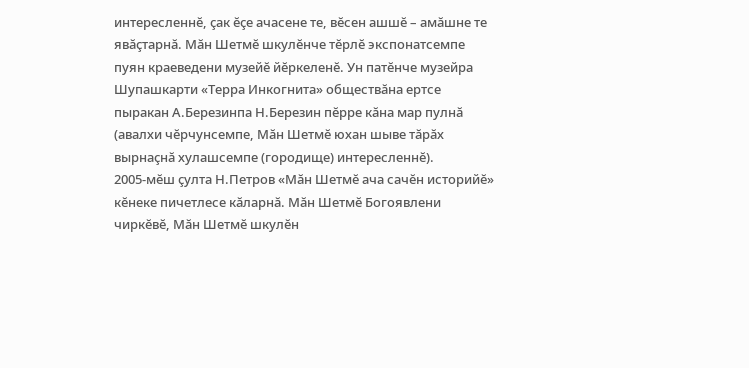интересленнĕ, çак ĕçе ачасене те, вĕсен ашшĕ – амăшне те явăçтарнă. Мăн Шетмĕ шкулĕнче тĕрлĕ экспонатсемпе пуян краеведени музейĕ йĕркеленĕ. Ун патĕнче музейра Шупашкарти «Терра Инкогнита» обществăна ертсе пыракан А.Березинпа Н.Березин пĕрре кăна мар пулнă (авалхи чĕрчунсемпе, Мăн Шетмĕ юхан шыве тăрăх вырнаçнă хулашсемпе (городище) интересленнĕ).
2005-мĕш çулта Н.Петров «Мăн Шетмĕ ача сачĕн историйĕ» кĕнеке пичетлесе кăларнă. Мăн Шетмĕ Богоявлени чиркĕвĕ, Мăн Шетмĕ шкулĕн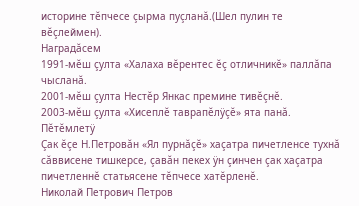историне тĕпчесе çырма пуçланă.(Шел пулин те вĕçлеймен).
Наградăсем
1991-мĕш çулта «Халаха вĕрентес ĕç отличникĕ» паллăпа чысланă.
2001-мĕш çулта Нестĕр Янкас премине тивĕçнĕ.
2003-мĕш çулта «Хисеплĕ таврапĕлÿçĕ» ята панă.
Пĕтĕмлетÿ
Çак ĕçе Н.Петровăн «Ял пурнăçĕ» хаçатра пичетленсе тухнă сăввисене тишкерсе, çавăн пекех ÿн çинчен çак хаçатра пичетленнĕ статьясене тĕпчесе хатĕрленĕ.
Николай Петрович Петров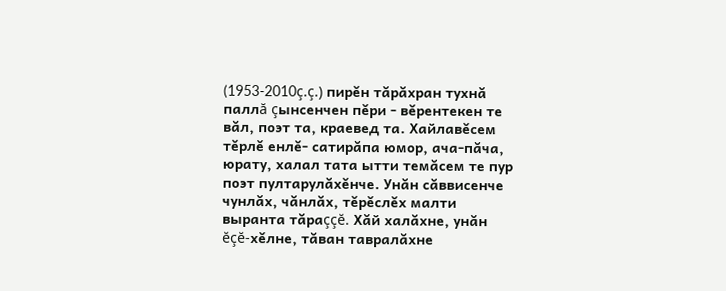(1953-2010ç.ç.) пирĕн тăрăхран тухнă паллă çынсенчен пĕри - вĕрентекен те вăл, поэт та, краевед та. Хайлавĕсем тĕрлĕ енлĕ- сатирăпа юмор, ача-пăча, юрату, халал тата ытти темăсем те пур поэт пултарулăхĕнче. Унăн сăввисенче чунлăх, чăнлăх, тĕрĕслĕх малти выранта тăраççĕ. Хăй халăхне, унăн ĕçĕ-хĕлне, тăван тавралăхне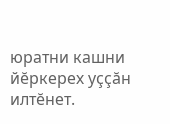юратни кашни йĕркерех уççăн илтĕнет.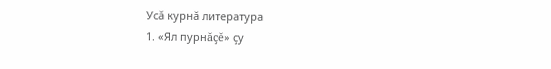Усă курнă литература
1. «Ял пурнăçĕ» çу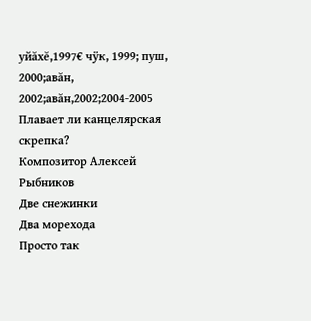уйăхĕ,1997€ чÿк, 1999; пуш, 2000;авăн, 2002;авăн,2002;2004-2005
Плавает ли канцелярская скрепка?
Композитор Алексей Рыбников
Две снежинки
Два морехода
Просто так